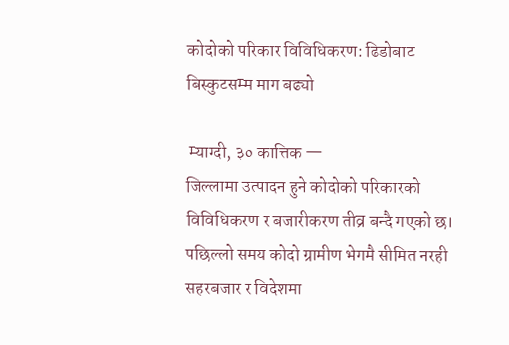कोदोको परिकार विविधिकरण: ढिडोबाट बिस्कुटसम्म माग बढ्यो

 म्याग्दी, ३० कात्तिक —
जिल्लामा उत्पादन हुने कोदोको परिकारको विविधिकरण र बजारीकरण तीव्र बन्दै गएको छ। पछिल्लो समय कोदो ग्रामीण भेगमै सीमित नरही सहरबजार र विदेशमा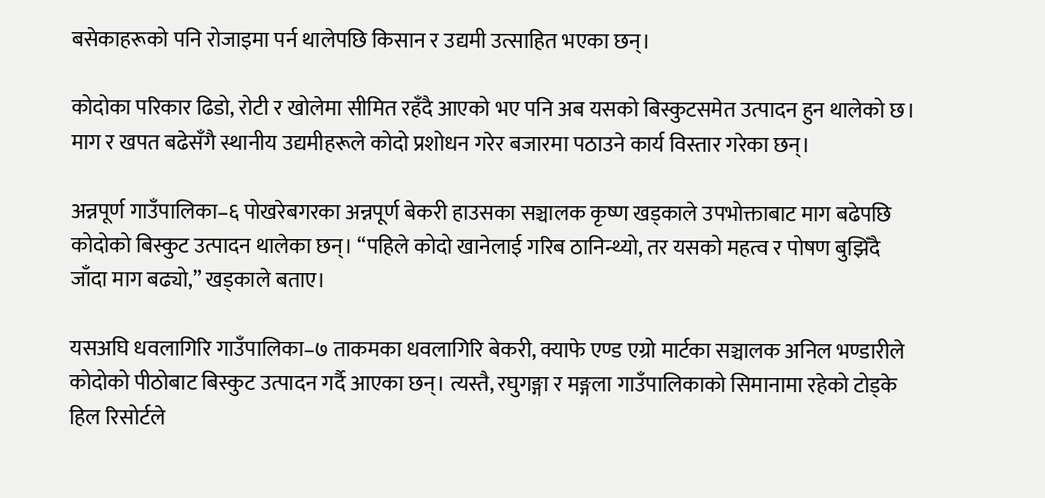बसेकाहरूको पनि रोजाइमा पर्न थालेपछि किसान र उद्यमी उत्साहित भएका छन्।

कोदोका परिकार ढिडो, रोटी र खोलेमा सीमित रहँदै आएको भए पनि अब यसको बिस्कुटसमेत उत्पादन हुन थालेको छ। माग र खपत बढेसँगै स्थानीय उद्यमीहरूले कोदो प्रशोधन गरेर बजारमा पठाउने कार्य विस्तार गरेका छन्।

अन्नपूर्ण गाउँपालिका–६ पोखरेबगरका अन्नपूर्ण बेकरी हाउसका सञ्चालक कृष्ण खड्काले उपभोक्ताबाट माग बढेपछि कोदोको बिस्कुट उत्पादन थालेका छन्। “पहिले कोदो खानेलाई गरिब ठानिन्थ्यो, तर यसको महत्व र पोषण बुझिँदै जाँदा माग बढ्यो,” खड्काले बताए।

यसअघि धवलागिरि गाउँपालिका–७ ताकमका धवलागिरि बेकरी, क्याफे एण्ड एग्रो मार्टका सञ्चालक अनिल भण्डारीले कोदोको पीठोबाट बिस्कुट उत्पादन गर्दै आएका छन्। त्यस्तै, रघुगङ्गा र मङ्गला गाउँपालिकाको सिमानामा रहेको टोड्के हिल रिसोर्टले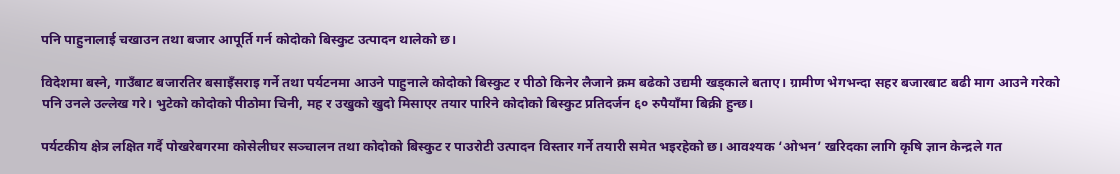पनि पाहुनालाई चखाउन तथा बजार आपूर्ति गर्न कोदोको बिस्कुट उत्पादन थालेको छ।

विदेशमा बस्ने, गाउँबाट बजारतिर बसाइँसराइ गर्ने तथा पर्यटनमा आउने पाहुनाले कोदोको बिस्कुट र पीठो किनेर लैजाने क्रम बढेको उद्यमी खड्काले बताए। ग्रामीण भेगभन्दा सहर बजारबाट बढी माग आउने गरेको पनि उनले उल्लेख गरे। भुटेको कोदोको पीठोमा चिनी, मह र उखुको खुदो मिसाएर तयार पारिने कोदोको बिस्कुट प्रतिदर्जन ६० रुपैयाँमा बिक्री हुन्छ।

पर्यटकीय क्षेत्र लक्षित गर्दै पोखरेबगरमा कोसेलीघर सञ्चालन तथा कोदोको बिस्कुट र पाउरोटी उत्पादन विस्तार गर्ने तयारी समेत भइरहेको छ। आवश्यक ‘ओभन’ खरिदका लागि कृषि ज्ञान केन्द्रले गत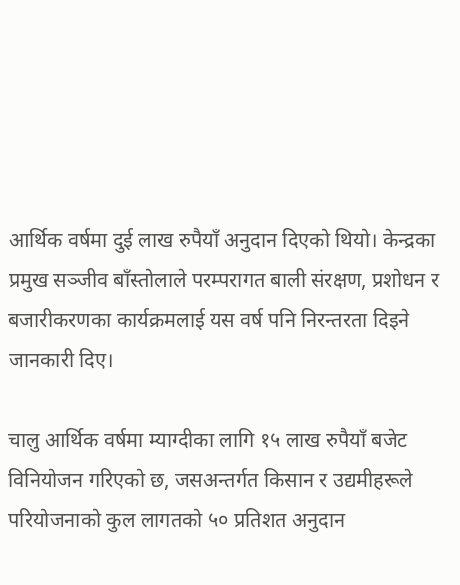आर्थिक वर्षमा दुई लाख रुपैयाँ अनुदान दिएको थियो। केन्द्रका प्रमुख सञ्जीव बाँस्तोलाले परम्परागत बाली संरक्षण, प्रशोधन र बजारीकरणका कार्यक्रमलाई यस वर्ष पनि निरन्तरता दिइने जानकारी दिए।

चालु आर्थिक वर्षमा म्याग्दीका लागि १५ लाख रुपैयाँ बजेट विनियोजन गरिएको छ, जसअन्तर्गत किसान र उद्यमीहरूले परियोजनाको कुल लागतको ५० प्रतिशत अनुदान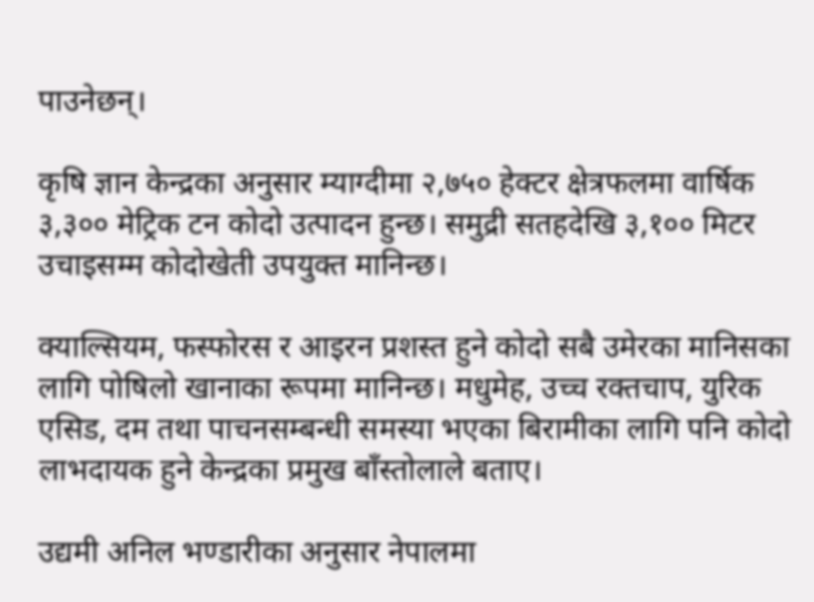पाउनेछन्।

कृषि ज्ञान केन्द्रका अनुसार म्याग्दीमा २,७५० हेक्टर क्षेत्रफलमा वार्षिक ३,३०० मेट्रिक टन कोदो उत्पादन हुन्छ। समुद्री सतहदेखि ३,१०० मिटर उचाइसम्म कोदोखेती उपयुक्त मानिन्छ।

क्याल्सियम, फस्फोरस र आइरन प्रशस्त हुने कोदो सबै उमेरका मानिसका लागि पोषिलो खानाका रूपमा मानिन्छ। मधुमेह, उच्च रक्तचाप, युरिक एसिड, दम तथा पाचनसम्बन्धी समस्या भएका बिरामीका लागि पनि कोदो लाभदायक हुने केन्द्रका प्रमुख बाँस्तोलाले बताए।

उद्यमी अनिल भण्डारीका अनुसार नेपालमा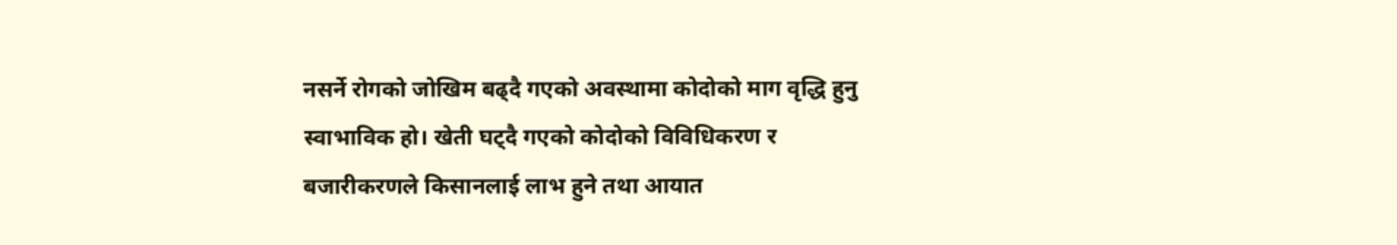नसर्ने रोगको जोखिम बढ्दै गएको अवस्थामा कोदोको माग वृद्धि हुनु स्वाभाविक हो। खेती घट्दै गएको कोदोको विविधिकरण र बजारीकरणले किसानलाई लाभ हुने तथा आयात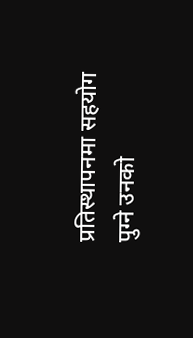प्रतिस्थापनमा सहयोग पुग्ने उनको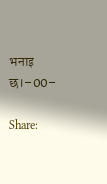भनाइ छ।–00–

Share: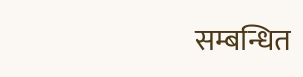सम्बन्धित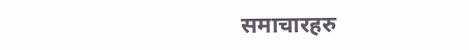समाचारहरु